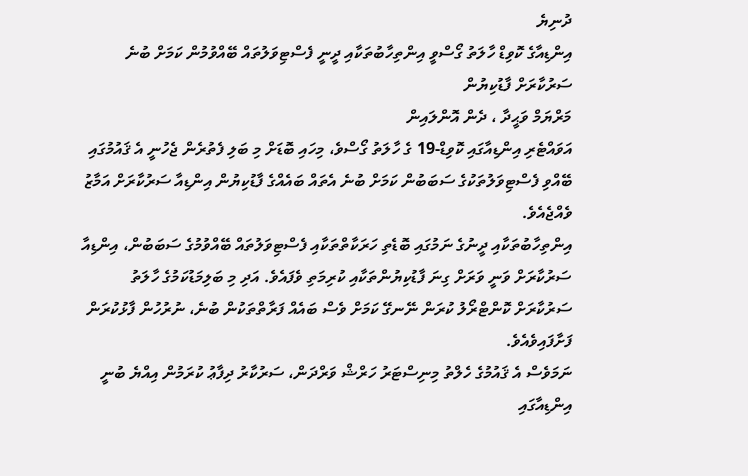ދުނިޔެ
އިންޑިއާގެ ކޮވިޑް ހާލަތު ގޯސްވީ އިންތިހާބުތަކާއި ދީނީ ފެސްޓިވަލުތައް ބޭއްވުމުން ކަމަށް ބުނެ ސަރުކާރަށް ފާޑުކިޔުން
މަރްޔަމް ވަޙީދާ ، ދެން އޮންލައިން
އަވައްޓެރި އިންޑިއާގައި ކޮވިޑް-19 ގެ ހާލަތު ގޯސްވެ، މިހައި ބޮޑަށް މި ބަލި ފެތުރެން ޖެހުނީ އެ ޤައުމުގައި ބޭއްވި ފެސްޓިވަލުތަކުގެ ސަބަބުން ކަމަށް ބުނެ އެތައް ބައެއްގެ ފާޑުކިޔުން އިންޑިއާ ސަރުކާރަށް އަމާޒު ވެއްޖެއެވެ.
އިންތިހާބުތަކާއި ދީނުގެ ނަމުގައި ބޮޑެތި ހަރަކާތްތަކާއި ފެސްޓިވަލުތައް ބޭއްވުމުގެ ސަބަބުން، އިންޑިއާ ސަރުކާރަށް ވަނީ ވަރަށް ގިނަ ފާޑުކިޔުންތަކާއި ކުރިމަތި ވެފައެވެ. އަދި މި ބަލިމަޑުކަމުގެ ހާލަތު ސަރުކާރަށް ކޮންޓްރޯލު ކުރަން ނޭނގޭ ކަމަށް ވެސް ބައެއް ފަރާތްތަކުން ބުނެ، ނުރުހުން ފާޅުކުރަން ފަށާފައިވެއެވެ.
ނަމަވެސް އެ ޤައުމުގެ ހެލްތު މިނިސްޓަރު ހަރްޝް ވަރްދަން، ސަރުކާރު ދިފާޢު ކުރަމުން އިއްޔެ ބުނީ އިންޑިއާގައި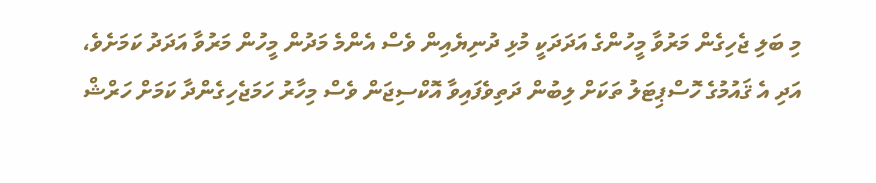މި ބަލި ޖެހިގެން މަރުވާ މީހުންގެ އަދަދަކީ މުޅި ދުނިޔެއިން ވެސް އެންމެ މަދުން މީހުން މަރުވާ އަދަދު ކަމަށެވެ، އަދި އެ ޤައުމުގެ ހޮސްޕިޓަލު ތަކަށް ލިބުން ދަތިވެފައިވާ އޮކްސިޖަން ވެސް މިހާރު ހަމަޖެހިގެންދާ ކަމަށް ހަރްޝް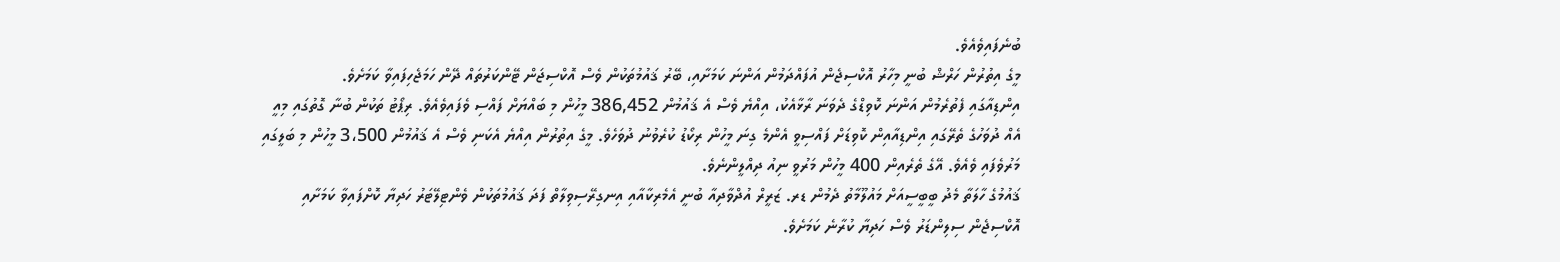ބުނެފައިވެއެވެ.
މީގެ އިތުރުން ހަރްޝް ބުނީ މިހާރު އޮކްސިޖެން އުފައްދަމުން އަންނަ ކަމަށާއި، ބޭރު ޤައުމުތަކުން ވެސް އޮކްސިޖަން ޓޭންކަރުތައް ދޭން ހަމަޖެހިފައިވާ ކަމަށެވެ.
އިންޑިއާގައި ފެތުރެމުން އަންނަ ކޮވިޑްގެ ދެވަނަ ރާޅާއެކު، އިއްޔެ ވެސް އެ ޤައުމުން 386,452 މީހުން މި ބައްޔަށް ފައްސި ވެފައިވެއެވެ. ރިޕޯޓު ތަކުން ބުނާ ގޮތުގައި މިއީ އެއް ދުވަހުގެ ތެރޭގައި އިންޑިއާއިން ކޮވިޑަށް ފައްސިވީ އެންމެ ގިނަ މީހުން ރިކޯޑު ކުރެވުނު ދުވަހެވެ. މީގެ އިތުރުން އިއްޔެ އެކަނި ވެސް އެ ޤައުމުން 3،500 މީހުން މި ބަލީގައި މަރުވެފައި ވެއެވެ. އޭގެ ތެރެއިން 400 މީހުން މަރުވީ ނިއު ދިއްލީންނެވެ.
ޤައުމުގެ ހާލަތާ މެދު ބީބީސީއަށް މައުލޫމާތު ދެމުން ޑރ. ޒަރީރް އުދްވާދިއާ ބުނީ އެމެރިކާއާއި އިނގިރޭސިވިލާތް ފަދަ ޤައުމުތަކުން ވެންޓިލޭޓަރު ހަދިޔާ ކޮށްފައިވާ ކަމަށާއި އޮކްސިޖެން ސިލިންޑަރު ވެސް ހަދިޔާ ކުރާނެ ކަމަށެވެ.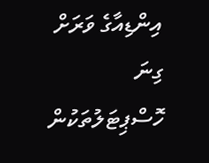އިންޑިއާގެ ވަރަށް ގިނަ ހޮސްޕިޓަލުތަކުން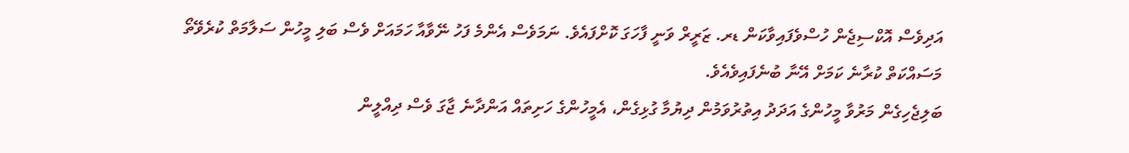އަދިވެސް އޮކްސިޖެން ހުސްވެފައިވާކަން ޑރ. ޒަރީރް ވަނީ ފާހަގަ ކޮށްފައެވެ. ނަމަވެސް އެންމެ ފަހު ނޭވާއާ ހަމައަށް ވެސް ބަލި މީހުން ސަލާމަތް ކުރެވޭތޯ މަސައްކަތް ކުރާނެ ކަމަށް އޭނާ ބުނެފައިވެއެވެ.
ބަލިޖެހިގެން މަރުވާ މީހުންގެ އަދަދު އިތުރުވަމުން ދިޔުމާ ގުޅިގެން، އެމީހުންގެ ހަށިތައް އަންދާނެ ޖާގަ ވެސް ދިއްލީން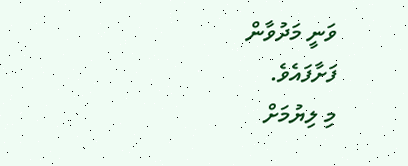ވަނީ މަދުވާން ފަށާފައެވެ.
މި ލިޔުމަށް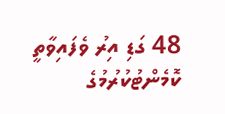48 ގަޑި އިރު ވެފައިވާތީ ކޮމެންޓުކުރުމުގެ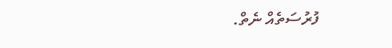ފުރުސަތެއް ނެތް.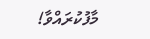މާފުކުރައްވާ!